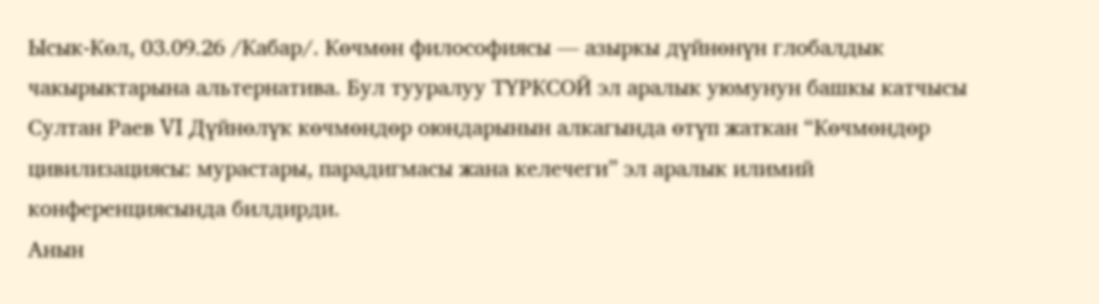Ысык-Көл, 03.09.26 /Кабар/. Көчмөн философиясы — азыркы дүйнөнүн глобалдык чакырыктарына альтернатива. Бул тууралуу ТҮРКСОЙ эл аралык уюмунун башкы катчысы Султан Раев VI Дүйнөлүк көчмөндөр оюндарынын алкагында өтүп жаткан “Көчмөндөр цивилизациясы: мурастары, парадигмасы жана келечеги” эл аралык илимий конференциясында билдирди.
Анын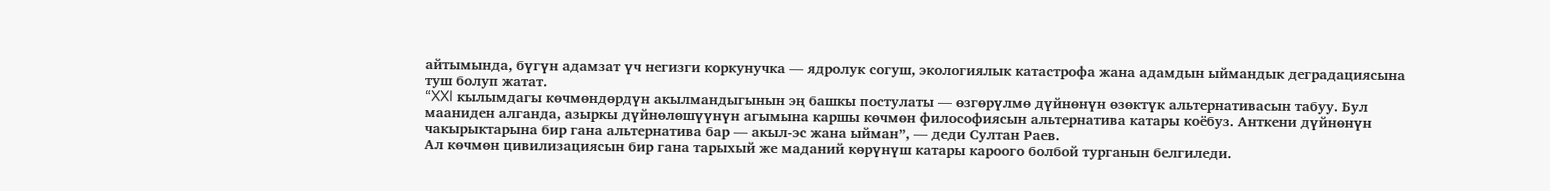айтымында, бүгүн адамзат үч негизги коркунучка — ядролук согуш, экологиялык катастрофа жана адамдын ыймандык деградациясына туш болуп жатат.
“XXI кылымдагы көчмөндөрдүн акылмандыгынын эң башкы постулаты — өзгөрүлмө дүйнөнүн өзөктүк альтернативасын табуу. Бул мааниден алганда, азыркы дүйнөлөшүүнүн агымына каршы көчмөн философиясын альтернатива катары коёбуз. Анткени дүйнөнүн чакырыктарына бир гана альтернатива бар — акыл-эс жана ыйман”, — деди Султан Раев.
Ал көчмөн цивилизациясын бир гана тарыхый же маданий көрүнүш катары кароого болбой турганын белгиледи.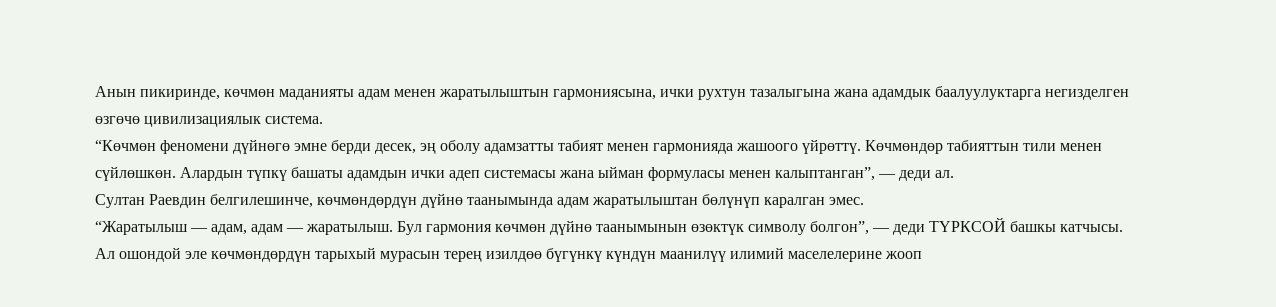Анын пикиринде, көчмөн маданияты адам менен жаратылыштын гармониясына, ички рухтун тазалыгына жана адамдык баалуулуктарга негизделген өзгөчө цивилизациялык система.
“Көчмөн феномени дүйнөгө эмне берди десек, эң оболу адамзатты табият менен гармонияда жашоого үйрөттү. Көчмөндөр табияттын тили менен сүйлөшкөн. Алардын түпкү башаты адамдын ички адеп системасы жана ыйман формуласы менен калыптанган”, — деди ал.
Султан Раевдин белгилешинче, көчмөндөрдүн дүйнө таанымында адам жаратылыштан бөлүнүп каралган эмес.
“Жаратылыш — адам, адам — жаратылыш. Бул гармония көчмөн дүйнө таанымынын өзөктүк символу болгон”, — деди ТҮРКСОЙ башкы катчысы.
Ал ошондой эле көчмөндөрдүн тарыхый мурасын терең изилдөө бүгүнкү күндүн маанилүү илимий маселелерине жооп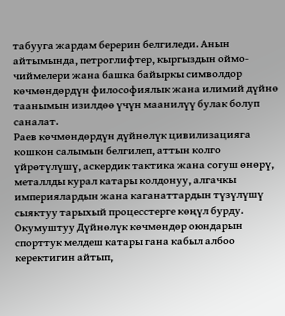табууга жардам берерин белгиледи. Анын айтымында, петроглифтер, кыргыздын оймо-чиймелери жана башка байыркы символдор көчмөндөрдүн философиялык жана илимий дүйнө таанымын изилдөө үчүн маанилүү булак болуп саналат.
Раев көчмөндөрдүн дүйнөлүк цивилизацияга кошкон салымын белгилеп, аттын колго үйрөтүлүшү, аскердик тактика жана согуш өнөрү, металлды курал катары колдонуу, алгачкы империялардын жана каганаттардын түзүлүшү сыяктуу тарыхый процесстерге көңүл бурду.
Окумуштуу Дүйнөлүк көчмөндөр оюндарын спорттук мелдеш катары гана кабыл албоо керектигин айтып,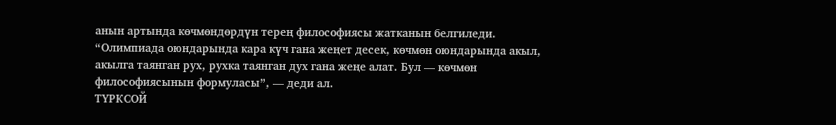анын артында көчмөндөрдүн терең философиясы жатканын белгиледи.
“Олимпиада оюндарында кара күч гана жеңет десек, көчмөн оюндарында акыл, акылга таянган рух, рухка таянган дух гана жеңе алат. Бул — көчмөн философиясынын формуласы”, — деди ал.
ТҮРКСОЙ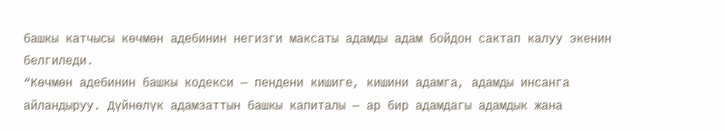башкы катчысы көчмөн адебинин негизги максаты адамды адам бойдон сактап калуу экенин белгиледи.
“Көчмөн адебинин башкы кодекси — пендени кишиге, кишини адамга, адамды инсанга айландыруу. Дүйнөлүк адамзаттын башкы капиталы — ар бир адамдагы адамдык жана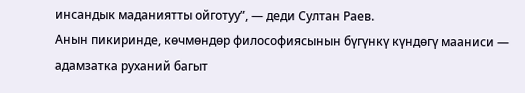инсандык маданиятты ойготуу”, — деди Султан Раев.
Анын пикиринде, көчмөндөр философиясынын бүгүнкү күндөгү мааниси — адамзатка руханий багыт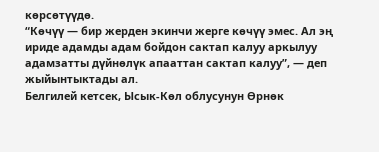көрсөтүүдө.
“Көчүү — бир жерден экинчи жерге көчүү эмес. Ал эң ириде адамды адам бойдон сактап калуу аркылуу адамзатты дүйнөлүк апааттан сактап калуу”, — деп жыйынтыктады ал.
Белгилей кетсек, Ысык-Көл облусунун Өрнөк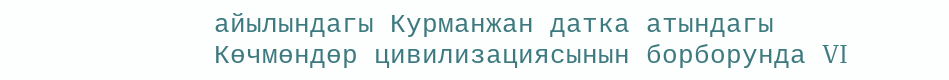айылындагы Курманжан датка атындагы Көчмөндөр цивилизациясынын борборунда VI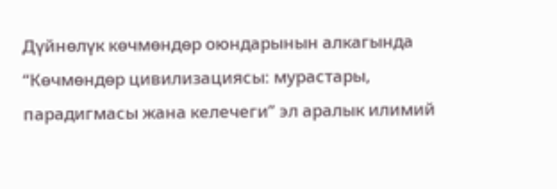Дүйнөлүк көчмөндөр оюндарынын алкагында “Көчмөндөр цивилизациясы: мурастары, парадигмасы жана келечеги” эл аралык илимий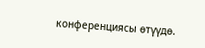конференциясы өтүүдө.